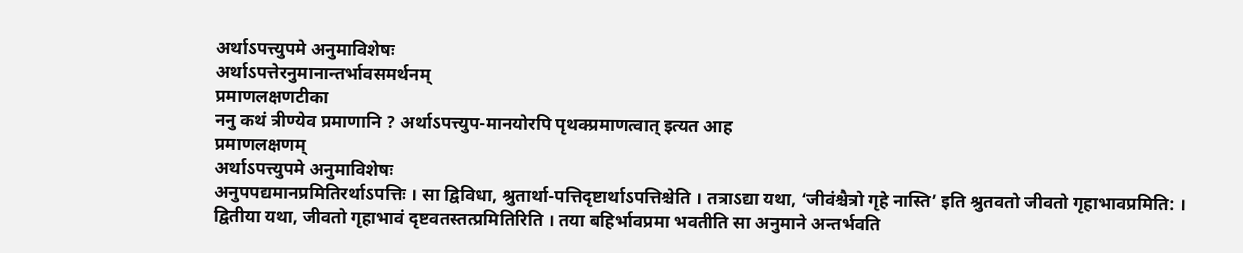अर्थाऽपत्त्युपमे अनुमाविशेषः
अर्थाऽपत्तेरनुमानान्तर्भावसमर्थनम्
प्रमाणलक्षणटीका
ननु कथं त्रीण्येव प्रमाणानि ? अर्थाऽपत्त्युप-मानयोरपि पृथक्प्रमाणत्वात् इत्यत आह
प्रमाणलक्षणम्
अर्थाऽपत्त्युपमे अनुमाविशेषः
अनुपपद्यमानप्रमितिरर्थाऽपत्तिः । सा द्विविधा, श्रुतार्था-पत्तिदृष्टार्थाऽपत्तिश्चेति । तत्राऽद्या यथा, ‘जीवंश्चैत्रो गृहे नास्ति’ इति श्रुतवतो जीवतो गृहाभावप्रमिति: ।
द्वितीया यथा, जीवतो गृहाभावं दृष्टवतस्तत्प्रमितिरिति । तया बहिर्भावप्रमा भवतीति सा अनुमाने अन्तर्भवति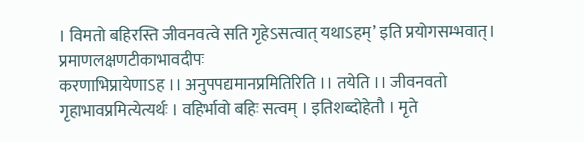। विमतो बहिरस्ति जीवनवत्वे सति गृहेऽसत्वात् यथाऽहम्’ इति प्रयोगसम्भवात्।
प्रमाणलक्षणटीकाभावदीपः
करणाभिप्रायेणाऽह ।। अनुपपद्यमानप्रमितिरिति ।। तयेति ।। जीवनवतो गृहाभावप्रमित्येत्यर्थः । वहिर्भावो बहिः सत्वम् । इतिशब्दोहेतौ । मृते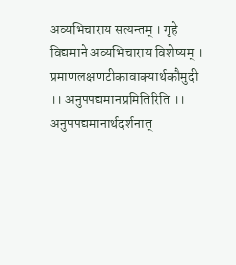अव्यभिचाराय सत्यन्तम् । गृहे विद्यमाने अव्यभिचाराय विशेष्यम् ।
प्रमाणलक्षणटीकावाक्यार्थकौमुदी
।। अनुपपद्यमानप्रमितिरिति ।। अनुपपद्यमानार्थदर्शनात्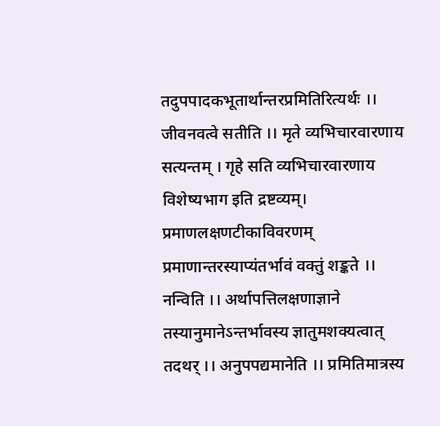तदुपपादकभूतार्थान्तरप्रमितिरित्यर्थः ।। जीवनवत्वे सतीति ।। मृते व्यभिचारवारणाय सत्यन्तम् । गृहे सति व्यभिचारवारणाय विशेष्यभाग इति द्रष्टव्यम्।
प्रमाणलक्षणटीकाविवरणम्
प्रमाणान्तरस्याप्यंतर्भावं वक्तुं शङ्कते ।। नन्विति ।। अर्थापत्तिलक्षणाज्ञाने तस्यानुमानेऽन्तर्भावस्य ज्ञातुमशक्यत्वात् तदथर् ।। अनुपपद्यमानेति ।। प्रमितिमात्रस्य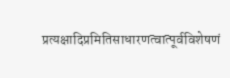प्रत्यक्षादिप्रमितिसाधारणत्वात्पूर्वविशेषणं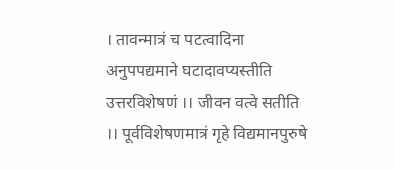। तावन्मात्रं च पटत्वादिना अनुपपद्यमाने घटादावप्यस्तीति उत्तरविशेषणं ।। जीवन वत्वे सतीति ।। पूर्वविशेषणमात्रं गृहे विद्यमानपुरुषे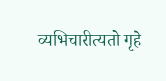व्यभिचारीत्यतो गृहे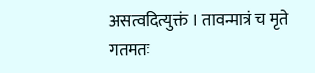असत्वदित्युक्तं । तावन्मात्रं च मृते गतमतः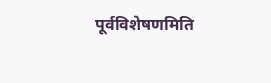पूर्वविशेषणमिति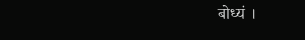बोध्यं ।